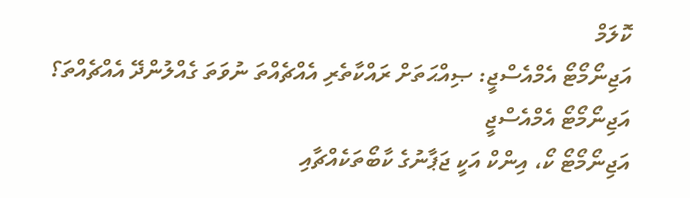ކޮލަމް
އަޖިނޯމޯޓޯ އެމްއެސްޖީ: ޞިއްޙަތަށް ރައްކާތެރި އެއްޗެއްތަ ނުވަތަ ގެއްލުންދޭ އެއްޗެއްތަ؟
އަޖިނޯމޯޓޯ އެމްއެސްޖީ
އަޖިނޯމޯޓޯ ކޯ، އިންކް އަކީ ޖަޕާނުގެ ކާބޯތަކެއްޗާއި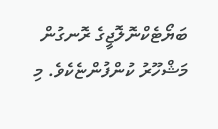ބަޔޯޓެކްނޮލޮޖީގެ ރޮނގުން މަޝްހޫރު ކުންފުންޏެކެވެ. މި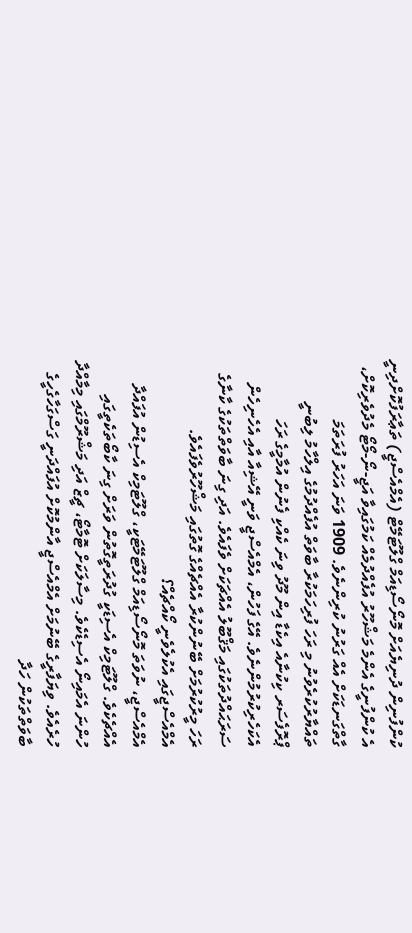ކުންފުނިން ދުނިޔެއަށް މޮނޯސޯޑިއަމް ގްލޫޓަމޭޓް (އެމްއެސްޖީ) ތަޢާރަފުކޮށްދިނީ އެ ކުންފުނީގެ އެންމެ މަޝްހޫރު އުފެއްދުމެއް ކަމުގައިވާ އަޖީ-ނޯ-މޯޓޯ މެދުވެރިކޮށް، ގާތްގަނޑަކަށް އެއް ގަރުނު ކުރިންނެވެ. 1909 ވަނަ އަހަރު ފުރަތަމަ ތައްޔާރުކުރެވުނު މި ރަހަ ފުރިހަމަކުރާ ބާވަތް އުފެއްދުމުގެ އިލްހާމު ލިބުނީ ޕްރޮފެސަރ ކިކުނާއެ އިކެޑާ އިން މޫދު ވިނަ ކެއްކި ފެނުން އުމާމީގެ ރަހަ އެކަހެރިކުރުމުންނެވެ. އޭގެ ފަހުން، އެމްއެސްޖީ ވަނީ އޭޝިއާ އާއި އެހެނިހެން ސަރަޙައްދުތަކުގައި މަޤްބޫލު އެއްޗަކަށް ވެފައެވެ. އަދި ގިނަ ބާވަތްތަކުގެ ކާނާގެ ރަހަ މީރުކުރުމަށް ބޭނުންކުރާ އެއްޗެއްގެ ގޮތުގައި މަޝްހޫރުވެފައެވެ.
އެމްއެސްޖީގައި އެކުލެވެނީ ކޯއްޗެއް؟
އެމްއެސްޖީ، ނުވަތަ މޮނޯސޯޑިއަމް ގްލޫޓަމޭޓަކީ، ގްލޫޓަމިކް އެސިޑުން އުފައްދާ އެއްޗެކެވެ. ގްލޫޓަމިކް އެސިޑަކީ ގުދުރަތީގޮތުން ވަރަށް ގިނަ ކާބޯތަކެތީގައި ހުންނަ އެމައިނޯ އެސިޑެކެވެ. މިސާލަކަށް ޓޮމާޓޯ، ޗީޒް އަދި މަޝްރޫމްގައި މިމާއްދާ ހުރެއެވެ. ވިޔަފާރީގެ ބޭނުމަށް އެމްއެސްޖީ އާންމުކޮށް އުފައްދަނީ ގަސްގަހާގެހީގެ ބާވަތްތަކުން ހަދާ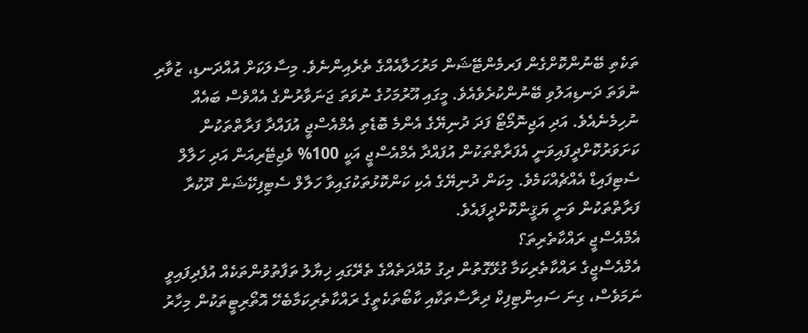ތަކެތި ބޭނުންކޮށްގެން ފަރމެންޓޭޝަން މަރުހަލާއެއްގެ ތެރެއިންނެވެ. މިސާލަކަށް އުއްދަނޑި، ޒުވާރި ނުވަތަ ދަނޑިއަލުވި ބޭނުންކުރެވެއެވެ. މީގައި އޫރުމަހުގެ ނުވަތަ ޖަނަވާރުންގެ އެއްވެސް ބައެއް ނުހިމެނެއެވެ. އަދި އަޖިނޮމޯޓޯ ފަދަ ދުނިޔޭގެ އެންމެ ބޮޑެތި އެމްއެސްޖީ އުފައްދާ ފަރާތްތަކުން ކަށަވަރުކޮށްދީފައިވަނީ އެފަރާތްތަކުން އުފައްދާ އެމްއެސްޖީ އަކީ 100% ވެޖިޓޭރިއަން އަދި ހަލާލް ސެޓިފައިޑް އެއްޗެއްކަމެވެ. މިކަން ދުނިޔޭގެ އެކި ކަންކޮޅުތަކުގައިވާ ހަލާލް ސެޓިފިކޭޝަން ދޫކުރާ ފަރާތްތަކުން ވަނީ ޔަޤީންކޮށްދީފައެވެ.
އެމްއެސްޖީ ރައްކާތެރިތަ؟
އެމްއެސްޖީގެ ރައްކާތެރިކަމާ ގުޅޭގޮތުން ދިގު މުއްދަތެއްގެ ތެރޭގައި ޚިޔާލު ތަފާތުވުންތަކެއް އުފެދިފައިވީ ނަމަވެސް، ގިނަ ސައިންޓިފިކް ދިރާސާތަކާއި ކާބޯތަކެތީގެ ރައްކާތެރިކަމާބެހޭ އޮތޯރިޓީތަކުން މިހާރު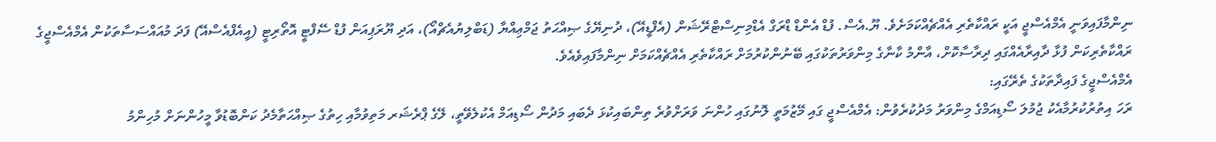ނިންމާފައިވަނީ އެމްއެސްޖީ އަކީ ރައްކާތެރި އެއްޗެއްކަމަށެވެ. ޔޫ.އެސް. ފުޑް އެންޑް ޑްރަގް އެޑްމިނިސްޓްރޭޝަން (އެފްޑީއޭ)، ދުނިޔޭގެ ޞިއްޙަތު ޖަމްޢިއްޔާ (ޑަބްލިޔުއެޗްއޯ)، އަދި ޔޫރަޕިއަން ފުޑް ސޭފްޓީ އޮތޯރިޓީ (އީއެފްއެސްއޭ) ފަދަ މުއައްސަސާތަކުން އެމްއެސްޖީގެ ރައްކާތެރިކަން ފުޅާ ދާއިރާއެއްގައި ދިރާސާކޮށް، އާންމު ކާނާގެ މިންވަރުތަކުގައި ބޭނުންކުރުމަށް ރައްކާތެރި އެއްޗެއްކަމަށް ނިންމާފައިވެއެވެ.
އެމްއެސްޖީގެ ފައިދާތަކުގެ ތެރޭގައި:
ރަހަ އިތުރުކުރުމާއެކު ޖުމުލަ ސޯޑިއަމްގެ މިންވަރު މަދުކުރެވުން: އެމްއެސްޖީ ގައި މޭޒުމަތީ ލޮނުގައި ހުންނަ ވަރަށްވުރެ ތިންބައިކުޅަ ދެބައި މަދުން ސޯޑިއަމް އެކުލެވޭތީ، ލޭގެ ޕްރެޝަރ މަތިވުމާއި ހިތުގެ ޞިއްޙަތާމެދު ކަންބޮޑުވާ މީހުންނަށް މުހިންމު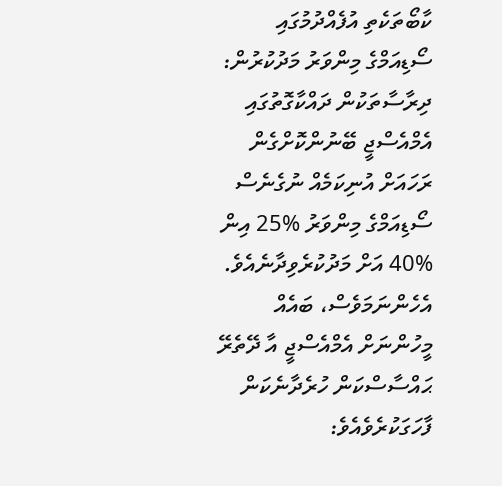ކާބޯތަކެތި އުފެއްދުމުގައި ސޯޑިއަމްގެ މިންވަރު މަދުކުރުން: ދިރާސާތަކުން ދައްކާގޮތުގައި އެމްއެސްޖީ ބޭނުންކޮށްގެން ރަހައަށް އުނިކަމެއް ނުގެނެސް ސޯޑިއަމްގެ މިންވަރު %25 އިން %40 އަށް މަދުކުރެވިދާނެއެވެ.
އެހެންނަމަވެސް، ބައެއް މީހުންނަށް އެމްއެސްޖީ އާ ދޭތެރޭ ޙައްސާސްކަން ހުރެދާނެކަން ފާހަގަކުރެވެއެވެ: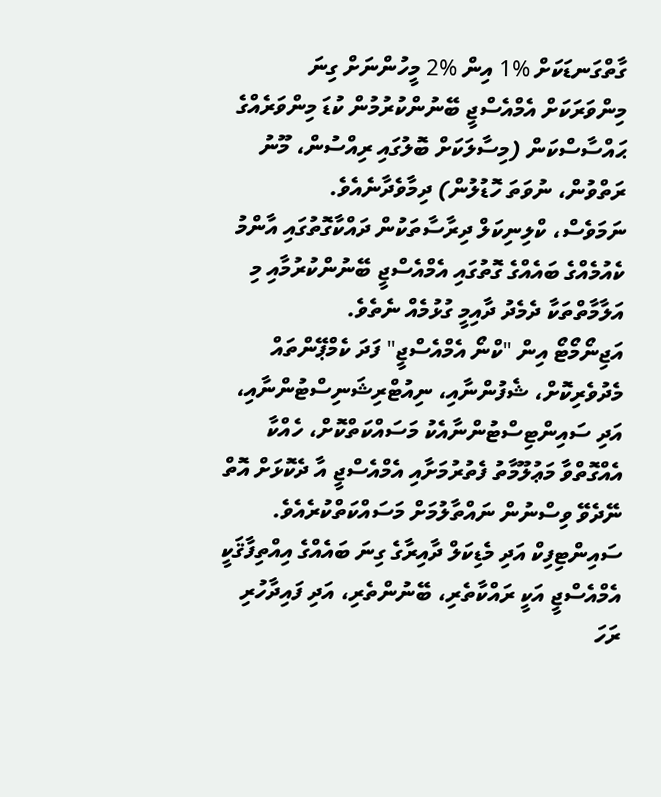ގާތްގަނޑަކަށް %1 އިން %2 މީހުންނަށް ގިނަ މިންވަރަކަށް އެމްއެސްޖީ ބޭނުންކުރުމުން ކުޑަ މިންވަރެއްގެ ޙައްސާސްކަން (މިސާލަކަށް ބޮލުގައި ރިއްސުން، މޫނު ރަތްވުން، ނުވަތަ ހޮޑުލުން) ދިމާވެދާނެއެވެ.
ނަމަވެސް، ކްލިނިކަލް ދިރާސާތަކުން ދައްކާގޮތުގައި އާންމު ކެއުމެއްގެ ބައެއްގެ ގޮތުގައި އެމްއެސްޖީ ބޭނުންކުރުމާއި މި އަލާމާތްތަކާ ދެމެދު ދާއިމީ ގުޅުމެއް ނެތެވެ.
އަޖިނޯމޯޓޯ އިން "ކްނޯ އެމްއެސްޖީ" ފަދަ ކެމްޕޭންތައް މެދުވެރިކޮށް، ޝެފުންނާއި، ނިއުޓްރިޝަނިސްޓުންނާއި، އަދި ސައިންޓިސްޓުންނާއެކު މަސައްކަތްކޮށް، ހެއްކާ އެއްގޮތްވާ މަޢުލޫމާތު ފެތުރުމަށާއި އެމްއެސްޖީ އާ ދެކޮޅަށް އޮތް ނޭދެވޭ ވިސްނުން ނައްތާލުމަށް މަސައްކަތްކުރެއެވެ.
ސައިންޓިފިކް އަދި މެޑިކަލް ދާއިރާގެ ގިނަ ބައެއްގެ އިއްތިފާޤަކީ އެމްއެސްޖީ އަކީ ރައްކާތެރި، ބޭނުންތެރި، އަދި ފައިދާހުރި ރަހަ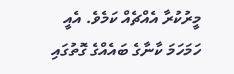މީރުކުރާ އެއްޗެއް ކަމެވެ. އެއީ ހަމަހަމަ ކާނާގެ ބައެއްގެ ގޮތުގައި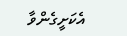އެކަށީގެންވާ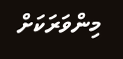މިންވަރަކަށް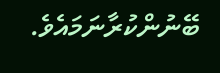ބޭނުންކުރާނަމައެވެ.